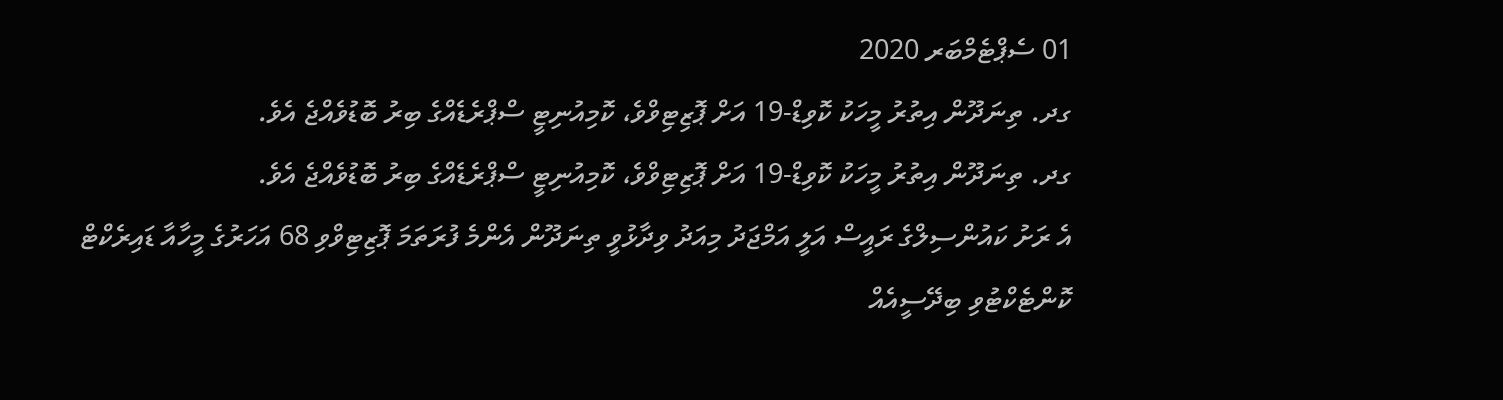01 ސެޕްޓެމްބަރ 2020
ގދ. ތިނަދޫން އިތުރު މީހަކު ކޮވިޑް-19 އަށް ޕޮޒިޓިވްވެ، ކޮމިއުނިޓީ ސްޕްރެޑެއްގެ ބިރު ބޮޑުވެއްޖެ އެވެ.
ގދ. ތިނަދޫން އިތުރު މީހަކު ކޮވިޑް-19 އަށް ޕޮޒިޓިވްވެ، ކޮމިއުނިޓީ ސްޕްރެޑެއްގެ ބިރު ބޮޑުވެއްޖެ އެވެ.
އެ ރަށު ކައުންސިލްގެ ރައީސް އަލީ އަމްޖަދު މިއަދު ވިދާޅުވީ ތިނަދޫން އެންމެ ފުރަތަމަ ޕޮޒިޓިވްވި 68 އަހަރުގެ މީހާއާ ޑައިރެކްޓް ކޮންޓެކްޓުވި ބިދޭސީއެއް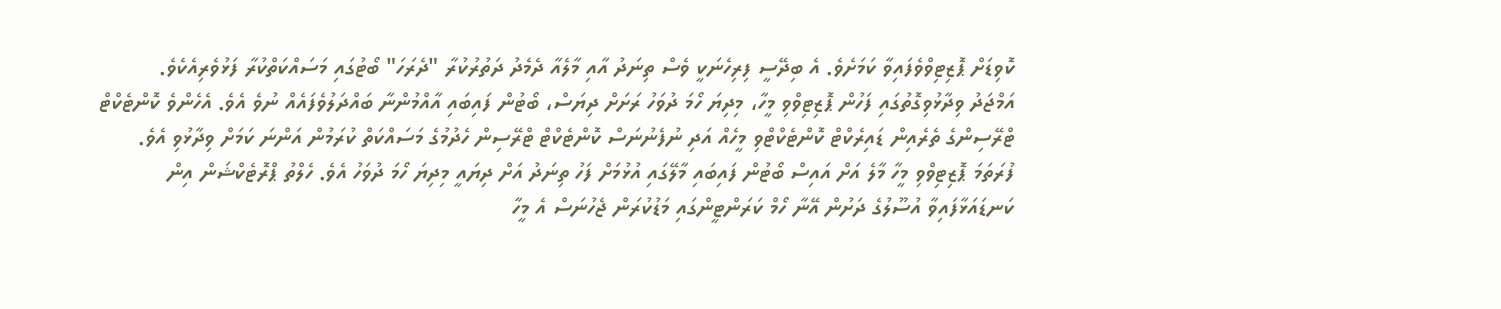ކޮވިޑަށް ޕޮޒިޓިވްވެފައިވާ ކަމަށެވެ. އެ ބިދޭސީ ފިރިހެނަކީ ވެސް ތިނަދު އާއި މާލެއާ ދެމެދު ދަތުރުކުރާ "ދެރަހަ" ބޯޓުގައި މަސައްކަތްކުރާ ފަޅުވެރިއެކެވެ.
އަމްޖަދު ވިދާޅުވިގޮތުގައި ފަހުން ޕޮޒިޓިވްވި މީހާ، މިދިޔަ ހޯމަ ދުވަހު ރަށަށް ދިޔަސް، ބޯޓުން ފައިބައި އާއްމުންނާ ބައްދަލުވެފައެއް ނުވެ އެވެ. އެހެންވެ ކޮންޓެކްޓް ޓްރޭސިންގެ ތެރެއިން ޑައިރެކްޓް ކޮންޓެކްޓްވި މީހެއް އަދި ނުފެނުނަސް ކޮންޓެކްޓް ޓްރޭސިން ހެދުމުގެ މަސައްކަތް ކުރަމުން އަންނަ ކަމަށް ވިދާޅުވި އެވެ.
ފުރަތަމަ ޕޮޒިޓިވްވި މީހާ މާލެ އަށް އައިސް ބޯޓުން ފައިބައި މާލޭގައި އުޅުމަށް ފަހު ތިނަދު އަށް ދިޔައީ މިދިޔަ ހޯމަ ދުވަހު އެވެ. ހެލްތު ޕްރޮޓެކްޝަން އިން ކަނޑައަޅާފައިވާ އުސޫލުގެ ދަށުން އޭނާ ހޯމް ކަރަންޓީންގައި މަޑުކުރަން ޖެހުނަސް އެ މީހާ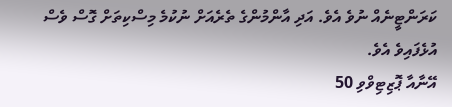ކަރަންޓީނެއް ނުވެ އެވެ. އަދި އާންމުންގެ ތެރެއަށް ނުކުމެ މިސްކިތަށް ގޮސް ވެސް އުޅެފައިވެ އެވެ.
އޭނާއާ ޕޮޒިޓިވްވި 50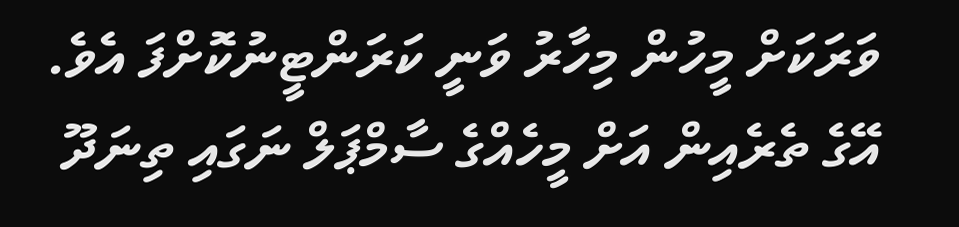ވަރަކަށް މީހުން މިހާރު ވަނީ ކަރަންޓީނުކޮށްފަ އެވެ. އޭގެ ތެރެއިން އަށް މީހެއްގެ ސާމްޕަލް ނަގައި ތިނަދޫ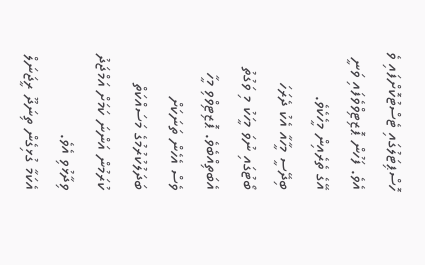ހޮސްޕިޓަލުގައި ޓެސްޓުކޮށްފައި ވެ އެވެ. ފަހުން ޕޮޒިޓިވްވެފައި ވަނީ އޭގެ ތެރެއިން މީހެކެވެ.
ބިދޭސީ މީހާއާ އެކު ދެރަހަ ބޯޓުގައި ނުވަ މީހަކު މި ވަގުތު އެބަތިއްބެވެ. ޕޮޒިޓިވްވި މީހާ ވެސް އެހެން ތަނަކަށް ބަދަލުކުރުމުގެ މަސައްކަތް ކުރަމުން އަންނަ ކަމަށް އަމްޖަދު ވިދާޅުވި އެވެ.
އެކަމާ ގުޅިގެން ތިނަދޫ ރީޖަނަލް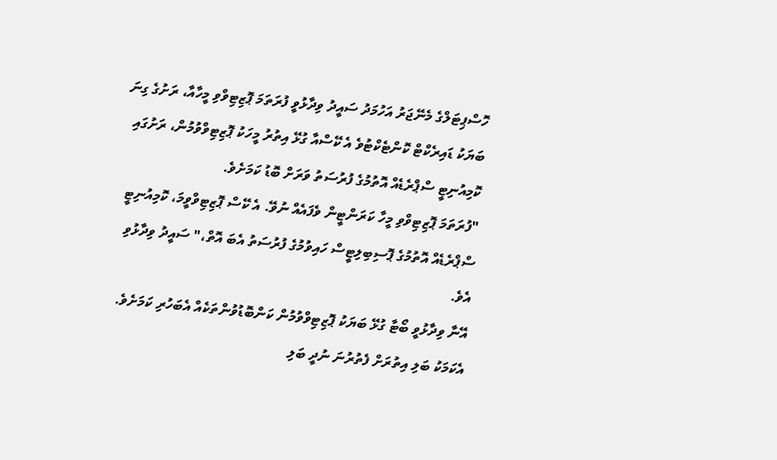ހޮސްޕިޓަލްގެ މެނޭޖަރު އަހުމަދު ސައީދު ވިދާޅުވީ ފުރަތަމަ ޕޮޒިޓިވްވި މީހާއާ، ރަށުގެ ގިނަ ބަޔަކު ޑައިރެކްޓް ކޮންޓެކްޓުވެ އެ ކޭސްއާ ގުޅޭ އިތުރު މީހަކު ޕޮޒިޓިވްވުމުން، ރަށުގައި ކޮމިއުނިޓީ ސްޕްރެޑެއް އޮތުމުގެ ފުރުސަތު ވަރަށް ބޮޑު ކަމަށެވެ.
"ފުރަތަމަ ޕޮޒިޓިވްވި މީހާ ކަރަންޓީން ވެފައެއް ނުވޭ. އެ ކޭސް ޕޮޒިޓިވްވީމަ، ކޮމިއުނިޓީ ސްޕްރެޑެއް އޮތުމުގެ ޕޮސިބިލިޓީސް ހައިވުމުގެ ފުރުސަތު އެބަ އޮތް،" ސައީދު ވިދާޅުވި އެވެ.
އޭނާ ވިދާޅުވީ ބޯޓާ ގުޅޭ ބަޔަކު ޕޮޒިޓިވްވުމުން ކަންބޮޑުވުންތަކެއް އެބަހުރި ކަމަށެވެ. އެކަމަކު ބަލި އިތުރަށް ފެތުރުނަ ނުދީ ބަލި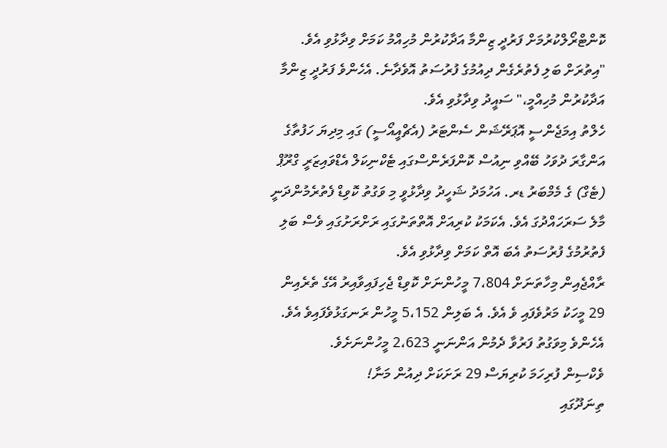ކޮންޓްރޯލްކުރުމަށް ފަރުދީ ޒިންމާ އަދާކުރުން މުހިއްމު ކަމަށް ވިދާޅުވި އެވެ.
"އިތުރަށް ބަލި ފެތުރެގެން ދިއުމުގެ ފުރުސަތު އޮވެދާނެ. އެހެންވެ ފަރުދީ ޒިންމާ އަދާކުރުން މުހިއްމީ،" ސައީދު ވިދާޅުވި އެވެ.
ހެލްތު އިމަޖެންސީ އޮޕަރޭޝަން ސެންޓަރު (އެޗްއީއޯސީ) ގައި މިދިޔަ ހަފުތާގެ އަންގާރަ ދުވަހު ބޭއްވި ނިއުސް ކޮންފަރެންސްގައި ޓެކްނިކަލް އެޑްވައިޒަރީ ގްރޫޕް (ޓެގް) ގެ މެމްބަރު ޑރ. އަހުމަދު ޝަހީދު ވިދާޅުވީ މި ވަގުތު ކޮވިޑް ފެތުރެމުންދަނީ މާލެ ސަރަހައްދުގަ އެވެ. އެކަމަކު ކުރިއަށް އޮތްތަނުގައި ރަށްރަށުގައި ވެސް ބަލި ފެތުރުމުގެ ފުރުސަތު އެބަ އޮތް ކަމަށް ވިދާޅުވި އެވެ.
ރާއްޖެއިން މިހާތަނަށް 7،804 މީހުންނަށް ކޮވިޑް ޖެހިފައިވާއިރު އޭގެ ތެރެއިން 29 މީހަކު މަރުވެފައި ވެ އެވެ. އެ ބަލިން 5،152 މީހުން ރަނގަޅުވެފައިވެ އެވެ. އެހެންވެ މިވަގުތު ފަރުވާ ދެމުން އަންނަނީ 2،623 މީހުންނަށެވެ.
ވެކްސިން ފުރިހަމަ ކުރިޔަސް 29 ރަށަކަށް ދިއުން މަނާ!
ތިނަދޫގައި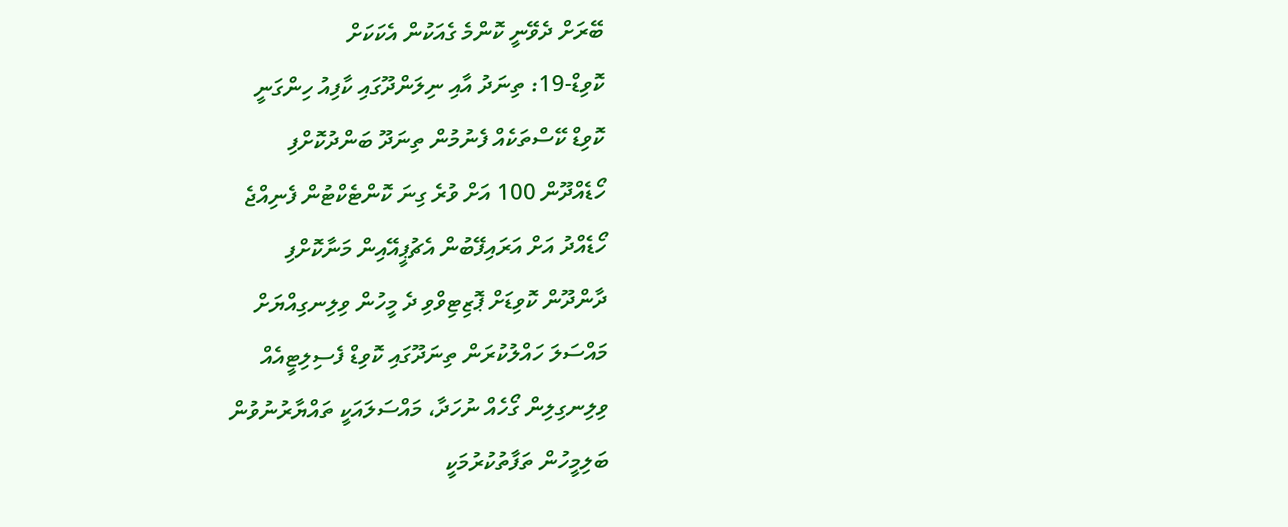ބޭރަށް ދެވޭނީ ކޮންމެ ގެއަކުން އެކަކަށް
ކޮވިޑް-19: ތިނަދު އާއި ނިލަންދޫގައި ކާފިއު ހިންގަނީ
ކޮވިޑް ކޭސްތަކެއް ފެނުމުން ތިނަދޫ ބަންދުކޮށްފި
ހޯޑެއްދޫން 100 އަށް ވުރެ ގިނަ ކޮންޓެކްޓުން ފެނިއްޖެ
ހޯޑެއްދު އަށް އަރައިފޭބުން އެޗުޕީއޭއިން މަނާކޮށްފި
ދާންދޫން ކޮވިޑަށް ޕޮޒިޓިވްވި ދެ މީހުން ވިލިނގިއްޔަށް
މައްސަލަ ހައްލުކުރަން ތިނަދޫގައި ކޮވިޑް ފެސިލިޓީއެއް
ވިލިނގިލިން ގޯހެއް ނުހަދާ، މައްސަލައަކީ ތައްޔާރުނުވުން
ބަލިމީހުން ތަފާތުކުރުމަކީ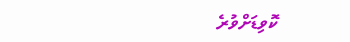ކޮވިޑަށްވުރެ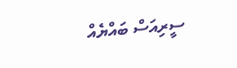ސީރިއަސް ބައްޔެއް